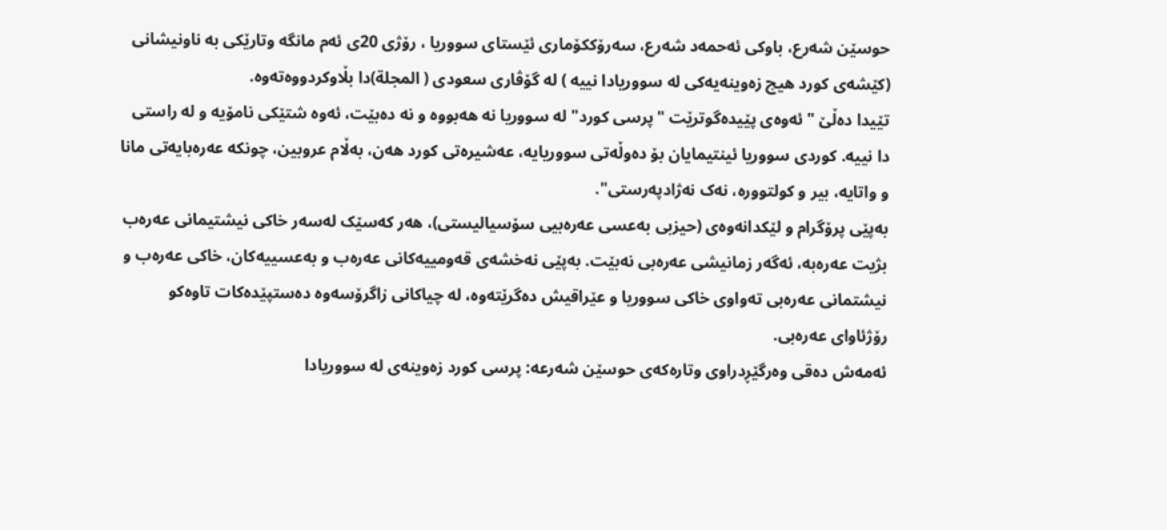حوسێن شەرع، باوکی ئەحمەد شەرع، سەرۆککۆماری ئێستای سووریا ، رۆژی 20ی ئەم مانگە وتارێکی بە ناونیشانی (کێشەی کورد هیچ زەوینەیەکی لە سووریادا نییە ) لە گۆڤاری سعودی ( المجلة)دا بڵاوکردووەتەوە.
تێیدا دەڵێ " ئەوەی پێیدەگوترێت "پرسی کورد" لە سووریا نە هەبووە و نە دەبێت، ئەوە شتێکی نامۆیە و لە راستی دا نییە. کوردی سووریا ئینتیمایان بۆ دەوڵەتی سووریایە، عەشیرەتی کورد هەن، بەڵام عروبین، چونکە عەرەبایەتی مانا و واتایە، بیر و کولتوورە، نەک نەژادپەرستی".
بەپێی پرۆگرام و لێکدانەوەی (حیزبی بەعسی عەرەبیی سۆسیالیستی)، هەر کەسێک لەسەر خاکی نیشتیمانی عەرەب بژیت عەرەبە، ئەگەر زمانیشی عەرەبی نەبێت. بەپێی نەخشەی قەومییەکانی عەرەب و بەعسییەکان، خاکی عەرەب و نیشتمانی عەرەبی تەواوی خاکی سووریا و عێراقیش دەگرێتەوە، لە چیاکانی زاگرۆسەوە دەستپێدەکات تاوەکو رۆژئاوای عەرەبی.
ئەمەش دەقی وەرگێڕدراوی وتارەکەی حوسێن شەرعە: پرسی کورد زەوینەی لە سووریادا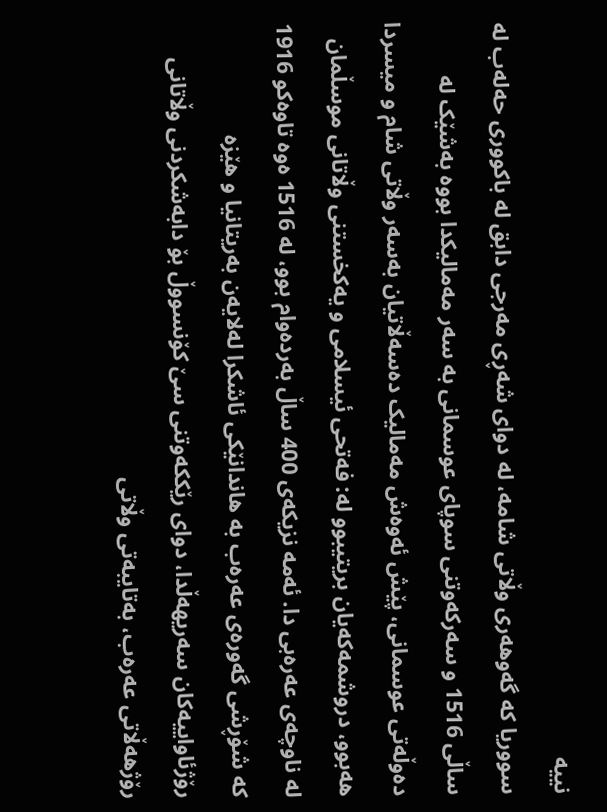نییە
سووریا کە گەوهەری وڵاتی شامە، لە دوای شەڕی مەرجی دابق لە باکووری حەلەب لە ساڵی 1516 و سەرکەوتنی سوپای عوسمانی بە سەر مەمالیکدا بووە بەشێک لە دەوڵەتی عوسمانی، پێش ئەوەش مەمالیک دەسەڵاتیان بەسەر وڵاتی شام و میسردا هەبوو، دروشمەکەیان بریتیبوو لە: فەتحی ئیسلامی و یەکخستنی وڵاتانی موسڵمان لە ناوچەی عەرەبی دا. ئەمە نزیکەی 400 ساڵ بەردەوام بوو، لە 1516 ەوە تاوەکو 1916 کە شۆڕشی گەورەی عەرەب بە هاندانێکی ئاشکرا لەلایەن بەریتانیا و هێزە رۆژئاواییەکان سەریهەڵدا، دوای رێککەوتنی سێ کۆنسووڵ بۆ دابەشکردنی وڵاتانی رۆژهەڵاتی عەرەب، بەتایبەتی وڵاتی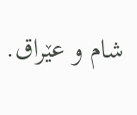شام و عێراق.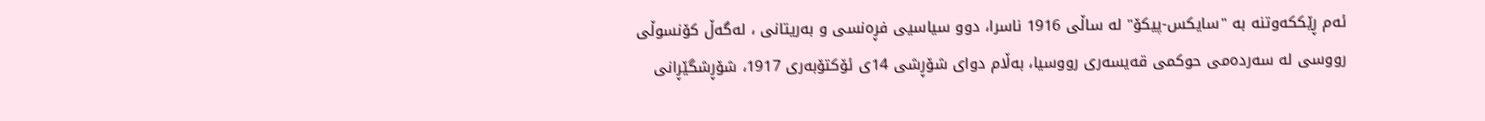ئەم ڕێککەوتنە بە "سایکس-پیکۆ" لە ساڵی 1916 ناسرا، دوو سیاسیی فڕەنسی و بەریتانی ، لەگەڵ کۆنسوڵی رووسی لە سەردەمی حوکمی قەیسەری رووسیا، بەڵام دوای شۆڕشی 14ی ئۆکتۆبەری 1917، شۆڕشگێڕانی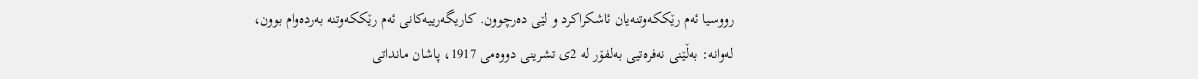رووسیا ئەم رێککەوتنەیان ئاشکراکرد و لێی دەرچوون. کاریگەرییەکانی ئەم رێککەوتنە بەردەوام بوون، لەوانە: بەڵێنی نەفرەتیی بەلفۆر لە 2ی تشرینی دووەمی 1917، پاشان مانداتی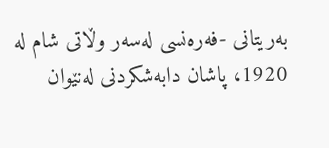بەریتانی -فەرەنسی لەسەر وڵاتی شام لە 1920، پاشان دابەشکردنی لەنێوان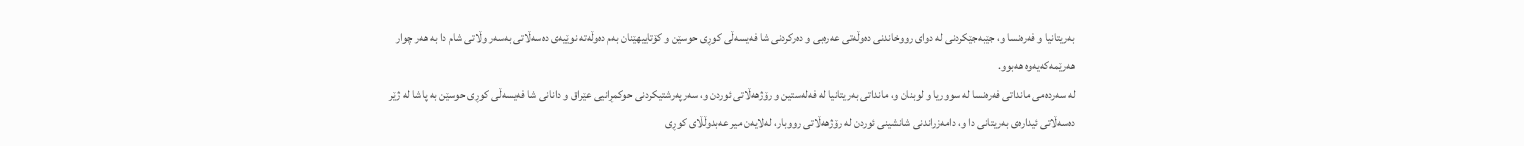بەریتانیا و فەرەنسا و، جێبەجێکردنی لە دوای رووخاندنی دەوڵەتی عەرەبی و دەرکردنی شا فەیسەڵی کوڕی حوسێن و کۆتاییهێنان بەم دەوڵەتە نوێیەی دەسەڵاتی بەسەر وڵاتی شام دا بە هەر چوار هەرێمەکەیەوە هەبوو.
لە سەردەمی مانداتی فەرەنسا لە سووریا و لوبنان و، مانداتی بەریتانیا لە فەلەستین و رۆژهەڵاتی ئوردن و، سەرپەرشتیکردنی حوکمڕانیی عێراق و دانانی شا فەیسەڵی کوڕی حوسێن بە پاشا لە ژێر دەسەڵاتی ئیدارەی بەریتانی دا و، دامەزراندنی شانشینی ئوردن لە رۆژهەڵاتی رووبار، لەلایەن میر عەبدوڵڵای کوڕی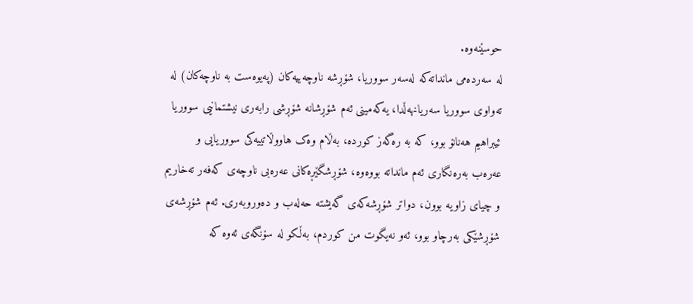حوسێنەوە.
لە سەردەمی مانداتەکە لەسەر سووریا، شۆڕشە ناوچەییەکان (پەیوەست بە ناوچەکان) لە تەواوی سووریا سەریانهەڵدا، یەکەمینی ئەم شۆڕشانە شۆڕشی رابەری نیشتمانیی سووریا ئیبراهیم هەنانۆ بوو، کە بە رەگەز کوردە، بەڵام وەک هاووڵاتییەکی سووریایی و عەرەب بەرەنگاری ئەم مانداتە بووەوە، شۆڕشگێڕەکانی عەرەبی ناوچەی کەفەر تەخاریم و چیای زاویە بوون، دواتر شۆڕشەکەی گەیشتە حەلەب و دەوروبەری. ئەم شۆڕشەی شۆڕشێکی بەرچاو بوو، ئەو نەیگوت من کوردم، بەڵکو لە سۆنگەی ئەوە کە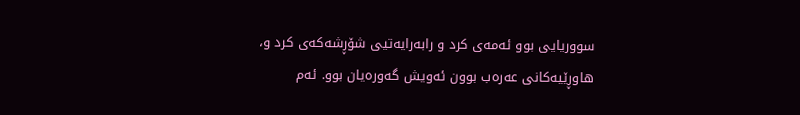سووریایی بوو ئەمەی کرد و رابەرایەتیی شۆڕشەکەی کرد و، هاوڕێیەکانی عەرەب بوون ئەویش گەورەیان بوو. ئەم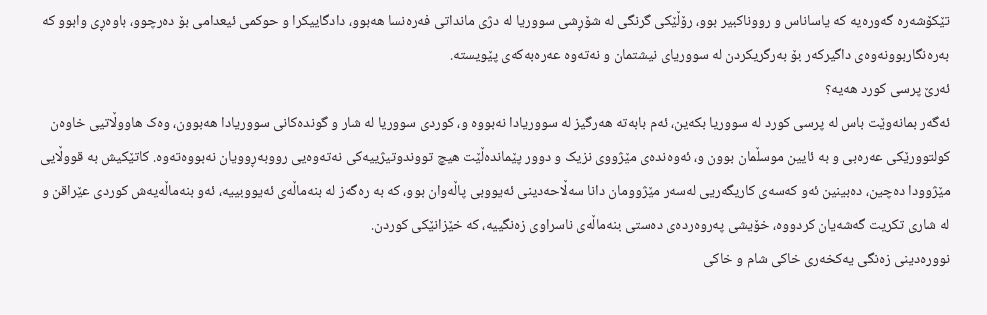تێکۆشەرە گەورەیە کە یاساناس و رووناکبیر بوو، رۆڵێکی گرنگی لە شۆڕشی سووریا لە دژی مانداتی فەرەنسا هەبوو، دادگاییکرا و حوکمی ئیعدامی بۆ دەرچوو، باوەڕی وابوو کە بەرەنگاربوونەوەی داگیرکەر بۆ بەرگریکردن لە سووریای نیشتمان و نەتەوە عەرەبەکەی پێویستە.
ئەرێ پرسی کورد هەیە؟
ئەگەر بمانەوێت باس لە پرسی کورد لە سووریا بکەین، ئەم بابەتە هەرگیز لە سووریادا نەبووە و، کوردی سووریا لە شار و گوندەکانی سووریادا هەبوون، وەک هاووڵاتیی خاوەن کولتوورێکی عەرەبی و بە ئایین موسڵمان بوون و، ئەوەندەی مێژووی نزیک و دوور پێماندەڵێت هیچ تووندوتیژییەکی نەتەوەیی رووبەڕوویان نەبووەتەوە. کاتێکیش بە قووڵایی مێژوودا دەچین، دەبینین ئەو کەسەی کاریگەریی لەسەر مێژوومان دانا سەڵاحەدینی ئەیووبی پاڵەوان بوو، کە بە رەگەز لە بنەماڵەی ئەیووبییە، ئەو بنەماڵەیەش کوردی عێراقن و لە شاری تکریت گەشەیان کردووە، خۆیشی پەروەردەی دەستی بنەماڵەی ناسراوی زەنگییە، کە خێزانێکی کوردن.
نوورەدینی زەنگی یەکخەری خاکی شام و خاکی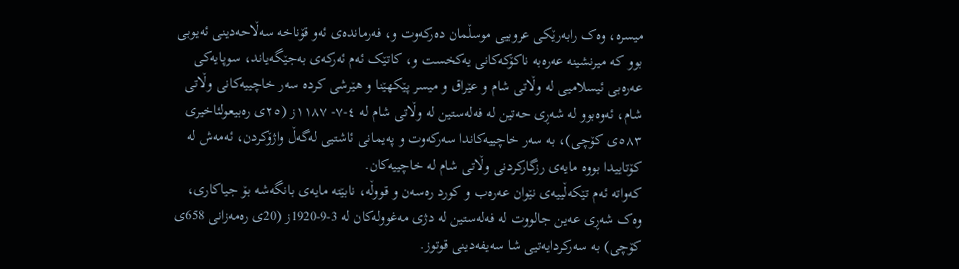میسرە، وەک رابەرێکی عروبیی موسڵمان دەرکەوت و، فەرماندەی ئەو قۆناخە سەڵاحەدینی ئەیوبی بوو کە میرنشینە عەرەبە ناکۆکەکانی یەکخست و، کاتێک ئەم ئەرکەی بەجێگەیاند، سوپایەکی عەرەبی ئیسلامیی لە وڵاتی شام و عێراق و میسر پێکهێنا و هێرشی کردە سەر خاچییەکانی وڵاتی شام، ئەوەبوو لە شەڕی حەتین لە فەلەستین لە وڵاتی شام لە ٤-٧- ١١٨٧ز (٢٥ی رەبیعولئاخیری ٥٨٣ی کۆچی)، بە سەر خاچییەکاندا سەرکەوت و پەیمانی ئاشتیی لەگەڵ واژۆکردن، ئەمەش لە کۆتاییدا بووە مایەی رزگارکردنی وڵاتی شام لە خاچییەکان.
کەواتە ئەم تێکەڵییەی نێوان عەرەب و کورد رەسەن و قووڵە، نابێتە مایەی بانگەشە بۆ جیاکاری، وەک شەڕی عەین جالووت لە فەلەستین لە دژی مەغوولەکان لە 3-9-1920ز (20ی رەمەزانی 658ی کۆچی) بە سەرکردایەتیی شا سەیفەدینی قوتوز.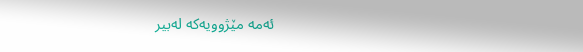ئەمە مێژوویەکە لەبیر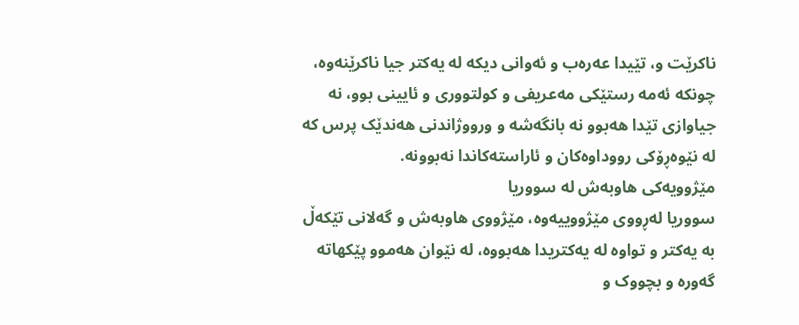ناکرێت و، تێیدا عەرەب و ئەوانی دیکە لە یەکتر جیا ناکرێنەوە، چونکە ئەمە رستێکی مەعریفی و کولتووری و ئایینی بوو، نە جیاوازی تێدا هەبوو نە بانگەشە و ورووژاندنی هەندێک پرس کە لە نێوەڕۆکی رووداوەکان و ئاراستەکاندا نەبوونە.
مێژوویەکی هاوبەش لە سووریا
سووریا لەڕووی مێژووییەوە، مێژووی هاوبەش و گەلانی تێکەڵ بە یەکتر و تواوە لە یەکتریدا هەبووە، لە نێوان هەموو پێکهاتە گەورە و بچووک و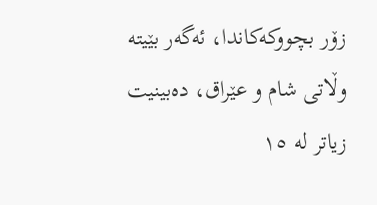زۆر بچووکەکاندا، ئەگەر بێیتە وڵاتی شام و عێراق، دەبینیت زیاتر لە ١٥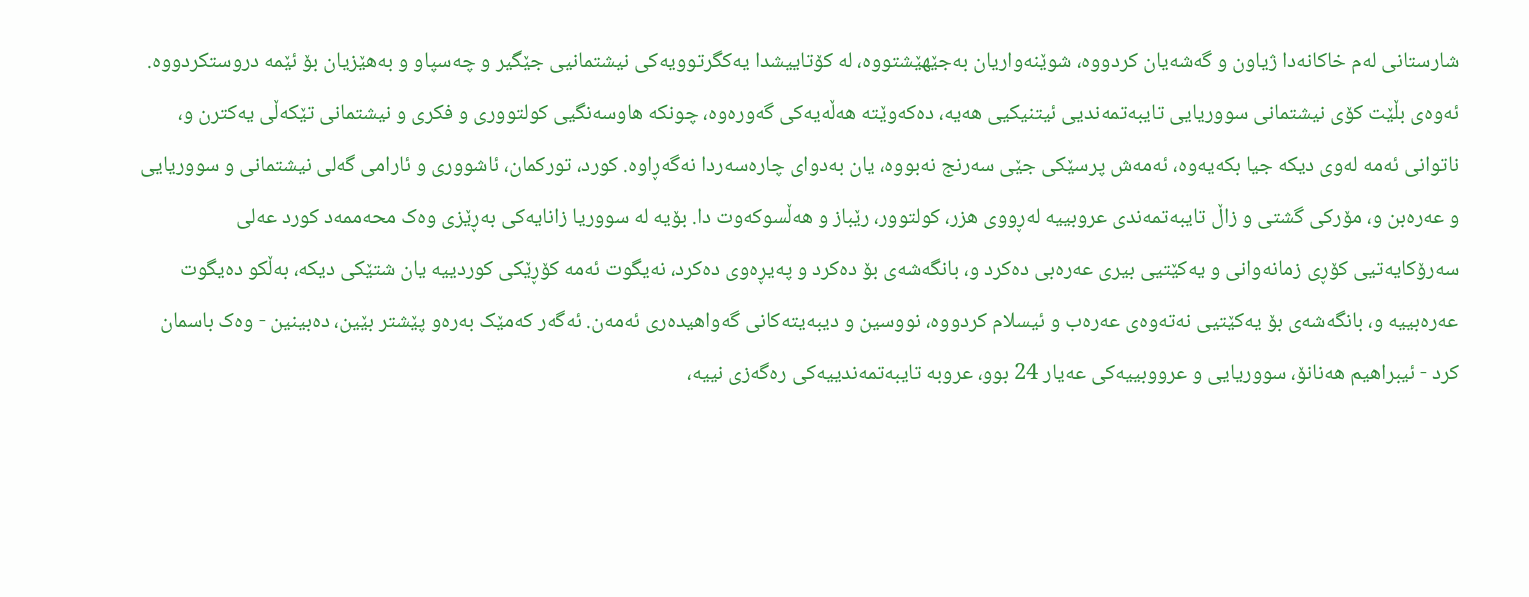شارستانی لەم خاکانەدا ژیاون و گەشەیان کردووە، شوێنەواریان بەجێهێشتووە، لە کۆتاییشدا یەکگرتوویەکی نیشتمانیی جێگیر و چەسپاو و بەهێزیان بۆ ئێمە دروستکردووە.
ئەوەی بڵێت کۆی نیشتمانی سووریایی تایبەتمەندیی ئیتنیکیی هەیە، دەکەوێتە هەڵەیەکی گەورەوە، چونکە هاوسەنگیی کولتووری و فکری و نیشتمانی تێکەڵی یەکترن و، ناتوانی ئەمە لەوی دیکە جیا بکەیەوە، ئەمەش پرسێکی جێی سەرنج نەبووە، یان بەدوای چارەسەردا نەگەڕاوە. کورد، تورکمان، ئاشووری و ئارامی گەلی نیشتمانی و سووریایی و عەرەبن و، مۆرکی گشتی و زاڵ تایبەتمەندی عروبییە لەڕووی هزر، کولتوور، رێباز و هەڵسوکەوت دا. بۆیە لە سووریا زانایەکی بەڕێزی وەک محەممەد کورد عەلی سەرۆکایەتیی کۆڕی زمانەوانی و یەکێتیی بیری عەرەبی دەکرد و، بانگەشەی بۆ دەکرد و پەیڕەوی دەکرد، نەیگوت ئەمە کۆڕێکی کوردییە یان شتێکی دیکە، بەڵکو دەیگوت عەرەبییە و، بانگەشەی بۆ یەکێتیی نەتەوەی عەرەب و ئیسلام کردووە، نووسین و دیبەیتەکانی گەواهیدەری ئەمەن. ئەگەر کەمێک بەرەو پێشتر بێین، دەبینین - وەک باسمان کرد - ئیبراهیم هەنانۆ، سووریایی و عرووبییەکی عەیار 24 بوو، عروبە تایبەتمەندییەکی رەگەزی نییە،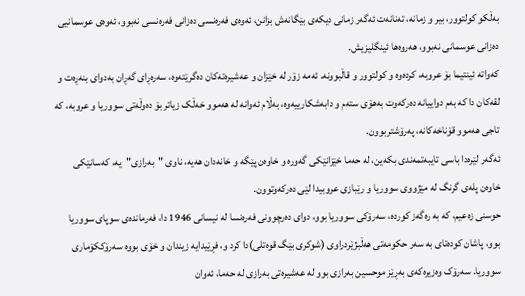بەڵکو کولتوور، بیر و زمانە، تەنانەت ئەگەر زمانی دیکەی بێگانەش بزانن، ئەوەی فەرەنسی دەزانی فەرەنسی نەبوو، ئەوەی عوسمانیی دەزانی عوسمانی نەبوو، هەروەها ئینگلیزیش.
کەواتە ئینتیما بۆ عروبە، کردەوە و کولتوور و قاڵبوونە. ئەمە زۆر لە خێزان و عەشیرەتەکان دەگرێتەوە، سەرەڕای گەڕان بەدوای بنەڕەت و لقەکان دا کە بەم دواییانە دەرکەوت بەهۆی ستەم و دابەشکارییەوە، بەڵام ئەوانە لە هەموو خەڵک زیاتر بۆ دەوڵەتی سووریا و عروبە، کە تاجی هەموو قۆناخەکانە، پەرۆشتربوون.
ئەگەر لێرەدا باسی تایبەتمەندی بکەین، لە حەما خێزانێکی گەورە و خاوەن پێگە و خانەدان هەیە، ناوی "بەرازی"یە، کەسانێکی خاوەن پلەی گرنگ لە مێژووی سووریا و رێبازی عروبیدا لێی دەرکەوتوون.
حوسنی زەعیم، کە بە رەگەز کوردە، سەرۆکی سووریا بوو، دوای دەرچوونی فەرەنسا لە نیسانی 1946 دا، فەرماندەی سوپای سووریا بوو، پاشان کودەتای بە سەر حکومەتی هەڵبژێردراوی (شوکری بێگ قوەتلی)دا کرد و، فڕێیدایە زیندان و خۆی بووە سەرۆککۆماری سووریا. سەرۆک وەزیرەکەی بەڕێز موحسین بەرازی بوو لە عەشیرەتی بەرازی لە حەما، ئەوان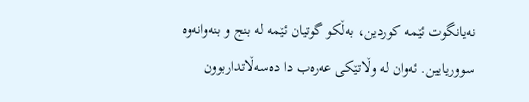نەیانگوت ئێمە کوردین، بەڵکو گوتیان ئێمە لە بنج و بنەوانەوە سووریایین. ئەوان لە وڵاتێکی عەرەب دا دەسەڵاتداربوون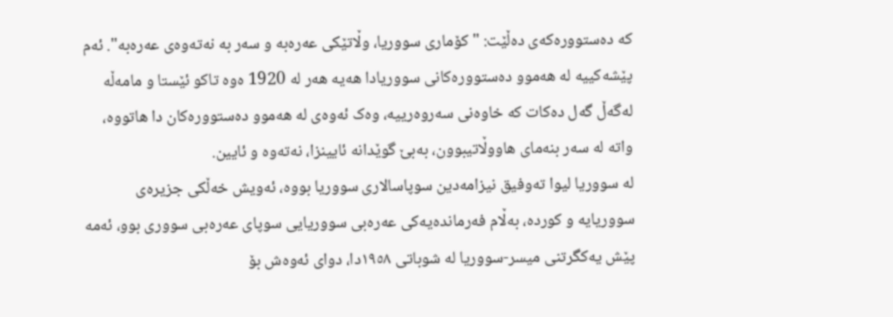کە دەستوورەکەی دەڵێت: "کۆماری سووریا، وڵاتێکی عەرەبە و سەر بە نەتەوەی عەرەبە". ئەم پێشەکییە لە هەموو دەستوورەکانی سووریادا هەیە هەر لە 1920 ەوە تاکو ئێستا و مامەڵە لەگەڵ گەل دەکات کە خاوەنی سەروەرییە، وەک ئەوەی لە هەموو دەستوورەکان دا هاتووە، واتە لە سەر بنەمای هاووڵاتیبوون، بەبێ گوێدانە ئایینزا، نەتەوە و ئایین.
لە سووریا لیوا تەوفیق نیزامەدین سوپاسالاری سووریا بووە، ئەویش خەڵکی جزیرەی سووریایە و کوردە، بەڵام فەرماندەیەکی عەرەبی سووریایی سوپای عەرەبی سووری بوو، ئەمە پێش یەکگرتنی میسر-سووریا لە شوباتی ١٩٥٨دا، دوای ئەوەش بۆ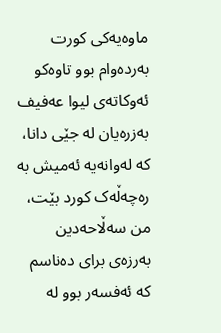ماوەیەکی کورت بەردەوام بوو تاوەکو ئەوکاتەی لیوا عەفیف بەزرەیان لە جێی دانا، کە لەوانەیە ئەمیش بە رەچەڵەک کورد بێت، من سەڵاحەدین بەرزەی برای دەناسم کە ئەفسەر بوو لە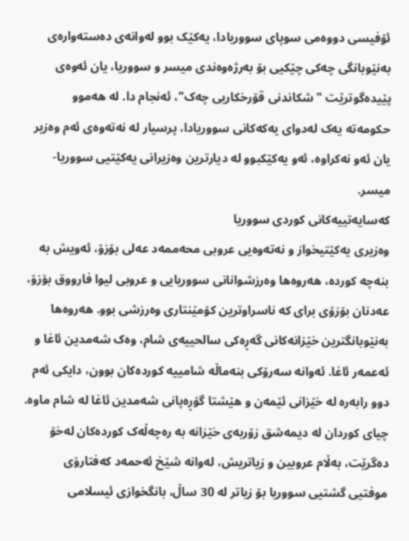ئۆفیسی دووەمی سوپای سووریادا، یەکێک بوو لەوانەی دەستەوارەی بەنێوبانگی چەکی چێکیی بۆ بەرژەوەندی میسر و سووریا، یان ئەوەی پێیدەگوترێت "شکاندنی قۆرخکاریی چەک"، ئەنجام دا. لە هەموو حکومەتە یەک لەدوای یەکەکانی سووریادا، پرسیار لە نەتەوەی ئەم وەزیر یان ئەو نەکراوە، ئەو یەکێکبوو لە دیارترین وەزیرانی یەکێتیی سووریا-میسر.
کەسایەتییەکانی کوردی سووریا
وەزیری یەکێتیخواز و نەتەوەیی عروبی محەممەد عەلی بۆزۆ، ئەویش بە بنەچە کوردە، هەروەها وەرزشوانانی سووریایی و عروبی لیوا فارووق بۆزۆ، عەدنان بۆزۆی برای کە ناسراوترین کۆمێنتاری وەرزشی بوو. هەروەها بەنێوبانگترین خێزانەکانی گەڕەکی سالحییەی شام، وەک شەمدین ئاغا و ئەعمەر ئاغا. ئەوانە سەرۆکی بنەماڵە شامییە کوردەکان بوون، دایکی ئەم دوو رابەرە لە خێزانی ئێمەن و هێشتا گۆڕەپانی شەمدین ئاغا لە شام ماوە.
چیای کوردان لە دیمەشق زۆربەی خێزانە بە رەچەڵەک کوردەکان لەخۆ دەگرێت، بەڵام عروبین و زیاتریش، لەوانە شێخ ئەحمەد کەفتارۆی موفتیی گشتیی سووریا بۆ زیاتر لە 30 ساڵ، بانگخوازی ئیسلامی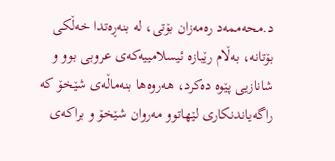د.محەممەد رەمەزان بۆتی، لە بنەڕەتدا خەڵکی بۆتانە، بەڵام رێبازە ئیسلامییەکەی عروبی بوو و شانازیی پێوە دەکرد، هەروەها بنەماڵەی شێخۆ کە راگەیاندنکاری لێهاتوو مەروان شێخۆ و براکەی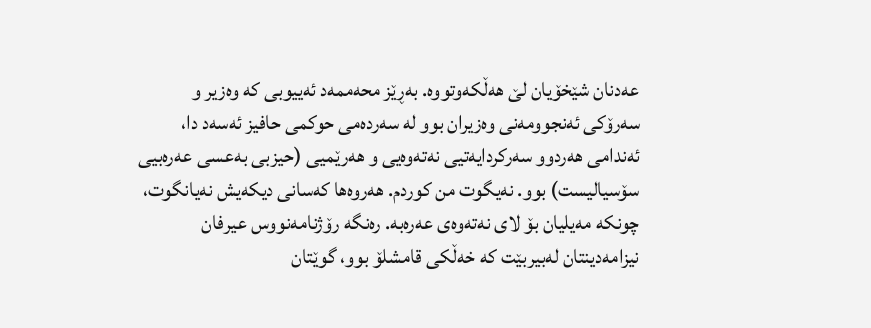عەدنان شێخۆیان لێ هەڵکەوتووە. بەڕێز محەممەد ئەییوبی کە وەزیر و سەرۆکی ئەنجوومەنی وەزیران بوو لە سەردەمی حوکمی حافیز ئەسەد دا، ئەندامی هەردوو سەرکردایەتیی نەتەوەیی و هەرێمیی (حیزبی بەعسی عەرەبیی سۆسیالیست) بوو. نەیگوت من کوردم. هەروەها کەسانی دیکەیش نەیانگوت، چونکە مەیلیان بۆ لای نەتەوەی عەرەبە. رەنگە رۆژنامەنووس عیرفان نیزامەدینتان لەبیربێت کە خەڵکی قامشلۆ بوو، گوێتان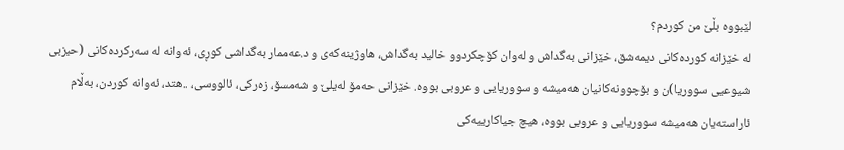لێبووە بڵێ من کوردم؟
لە خێزانە کوردەکانی دیمەشق، خێزانی بەگداش و لەوان کۆچکردوو خالید بەگداش، هاوژینەکەی و د.عەممار بەگداشی کوڕی، ئەوانە لە سەرکردەکانی (حیزبی شیوعیی سووریا)ن و بۆچوونەکانیان هەمیشە و سووریایی و عروبی بووە. خێزانی حەمۆ لەیلێ و شەمسۆ، زەرکی، ئالووسی، ..هتد، ئەوانە کوردن، بەڵام ئاراستەیان هەمیشە سووریایی و عروبی بووە، هیچ جیاکارییەکی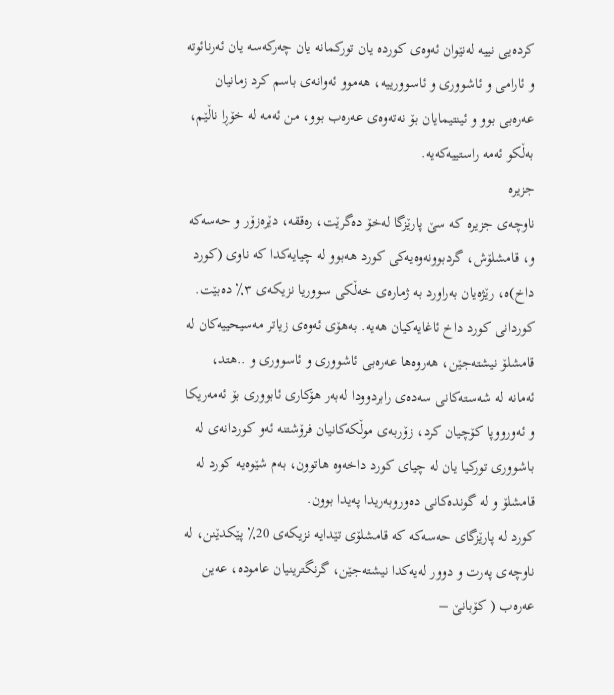کردەیی نییە لەنێوان ئەوەی کوردە یان تورکمانە یان چەرکەسە یان ئەرنائوتە و ئارامی و ئاشووری و ئاسوورییە، هەموو ئەوانەی باسم کرد زمانیان عەرەبی بوو و ئینتیمایان بۆ نەتەوەی عەرەب بوو، من ئەمە لە خۆڕا ناڵێم، بەڵکو ئەمە راستییەکەیە.
جزیرە
ناوچەی جزیرە کە سێ پارێزگا لەخۆ دەگرێت، رەققە، دێرەزۆر و حەسەکە و، قامشلۆش، گردبوونەوەیەکی کورد هەبوو لە چیایەکدا کە ناوی (کورد داخ)ە، رێژەیان بەراورد بە ژمارەی خەڵکی سووریا نزیکەی ٣٪ دەبێت. کوردانی کورد داخ ئاغایەکیان هەیە. بەهۆی ئەوەی زیاتر مەسیحییەکان لە قامشلۆ نیشتەجێن، هەروەها عەرەبی ئاشووری و ئاسووری و ..هتد، ئەمانە لە شەستەکانی سەدەی رابردوودا لەبەر هۆکاری ئابووری بۆ ئەمەریکا و ئەورووپا کۆچیان کرد، زۆربەی موڵکەکانیان فرۆشتنە ئەو کوردانەی لە باشووری تورکیا یان لە چیای کورد داخەوە هاتوون، بەم شێوەیە کورد لە قامشلۆ و لە گوندەکانی دەوروبەریدا پەیدا بوون.
کورد لە پارێزگای حەسەکە کە قامشلۆی تێدایە نزیکەی 20٪ پێکدێنن، لە ناوچەی پەرت و دوور لەیەکدا نیشتەجێن، گرنگترینیان عامودە، عەین عەرەب ( کۆبانێ –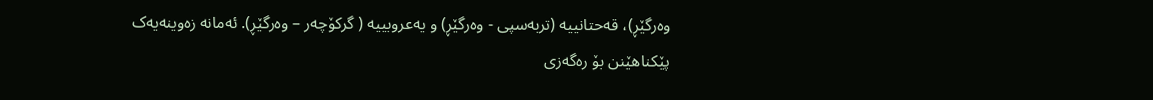وەرگێڕ)، قەحتانییە (تربەسپی - وەرگێڕ) و یەعروبییە ( گرکۆچەر – وەرگێڕ). ئەمانە زەوینەیەک پێکناهێنن بۆ رەگەزی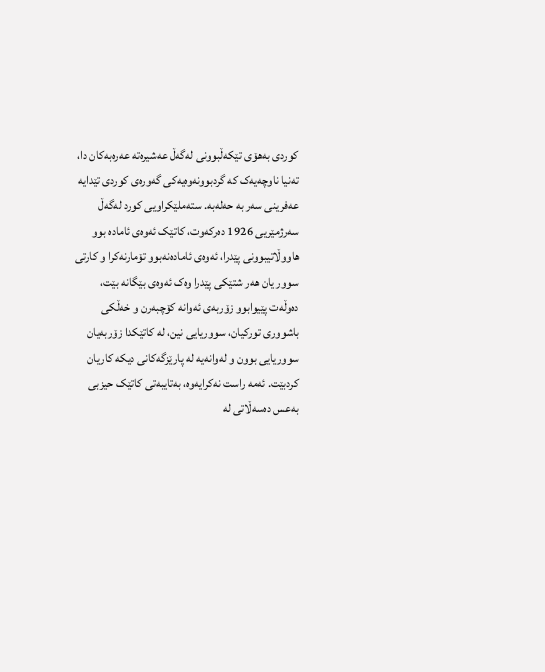کوردی بەهۆی تێکەڵبوونی لەگەڵ عەشیرەتە عەرەبەکان دا، تەنیا ناوچەیەک کە گردبوونەوەیەکی گەورەی کوردی تێدایە عەفرینی سەر بە حەلەبە. ستەملێکراویی کورد لەگەڵ سەرژمێریی 1926 دەرکەوت، کاتێک ئەوەی ئامادە بوو هاووڵاتیبوونی پێدرا، ئەوەی ئامادەنەبوو تۆمارنەکرا و کارتی سوور یان هەر شتێکی پێدرا وەک ئەوەی بێگانە بێت، دەوڵەت پێیوابوو زۆربەی ئەوانە کۆچبەرن و خەڵکی باشووری تورکیان، سووریایی نین، لە کاتێکدا زۆربەیان سووریایی بوون و لەوانەیە لە پارێزگەکانی دیکە کاریان کردبێت. ئەمە راست نەکرایەوە، بەتایبەتی کاتێک حیزبی بەعس دەسەڵاتی لە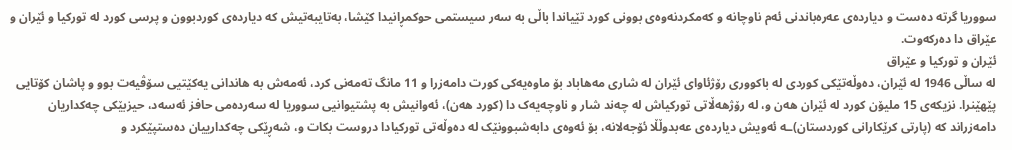سووریا گرتە دەست و دیاردەی عەرەباندنی ئەم ناوچانە و کەمکردنەوەی بوونی کورد تێیاندا باڵی بە سەر سیستمی حوکمڕانیدا کێشا، بەتایبەتیش کە دیاردەی کوردبوون و پرسی کورد لە تورکیا و ئێران و عێراق دا دەرکەوت.
ئێران و تورکیا و عێراق
لە ساڵی 1946 لە ئێران، دەوڵەتێکی کوردی لە باکووری رۆژئاوای ئێران لە شاری مەهاباد بۆ ماوەیەکی کورت دامەزرا و 11 مانگ تەمەنی کرد، ئەمەش بە هاندانی یەکێتیی سۆڤیەت بوو و پاشان کۆتایی پێهێنرا. نزیکەی 15 ملیۆن کورد لە ئێران هەن و، لە رۆژهەڵاتی تورکیاش لە چەند شار و ناوچەیەک دا (کورد هەن)، ئەوانیش بە پشتیوانیی سووریا لە سەردەمی حافز ئەسەد، حیزبێکی چەکداریان دامەزراند کە (پارتی کرێکارانی کوردستان)ـە ئەویش دیاردەی عەبدوڵڵا ئۆجەلانە، بۆ ئەوەی دابەشبوونێک لە دەوڵەتی تورکیادا دروست بکات و، شەڕێکی چەکدارییان دەستپێکرد و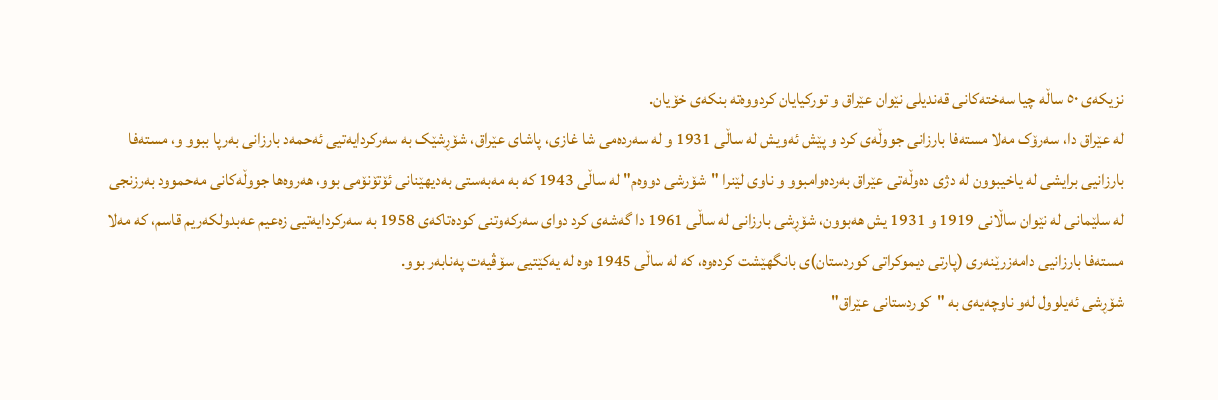نزیکەی ٥٠ ساڵە چیا سەختەکانی قەندیلی نێوان عێراق و تورکیایان کردووەتە بنکەی خۆیان.
لە عێراق دا، سەرۆک مەلا مستەفا بارزانی جووڵەی کرد و پێش ئەویش لە ساڵی 1931 و لە سەردەمی شا غازی، پاشای عێراق، شۆڕشێک بە سەرکردایەتیی ئەحمەد بارزانی بەرپا ببوو و، مستەفا بارزانیی برایشی لە یاخیبوون لە دژی دەوڵەتی عێراق بەردەوامبوو و ناوی لێنرا "شۆرشی دووەم" لە ساڵی 1943 کە بە مەبەستی بەدیهێنانی ئۆتۆنۆمی بوو، هەروەها جووڵەکانی مەحموود بەرزنجی لە سلێمانی لە نێوان ساڵانی 1919 و 1931 یش هەبوون، شۆڕشی بارزانی لە ساڵی 1961 دا گەشەی کرد دوای سەرکەوتنی کودەتاکەی 1958 بە سەرکردایەتیی زەعیم عەبدولکەریم قاسم، کە مەلا مستەفا بارزانیی دامەزرێنەری (پارتی دیموکراتی کوردستان)ی بانگهێشت کردەوە، کە لە ساڵی 1945 ەوە لە یەکێتیی سۆڤیەت پەنابەر بوو.
شۆڕشی ئەیلوول لەو ناوچەیەی بە "کوردستانی عێراق"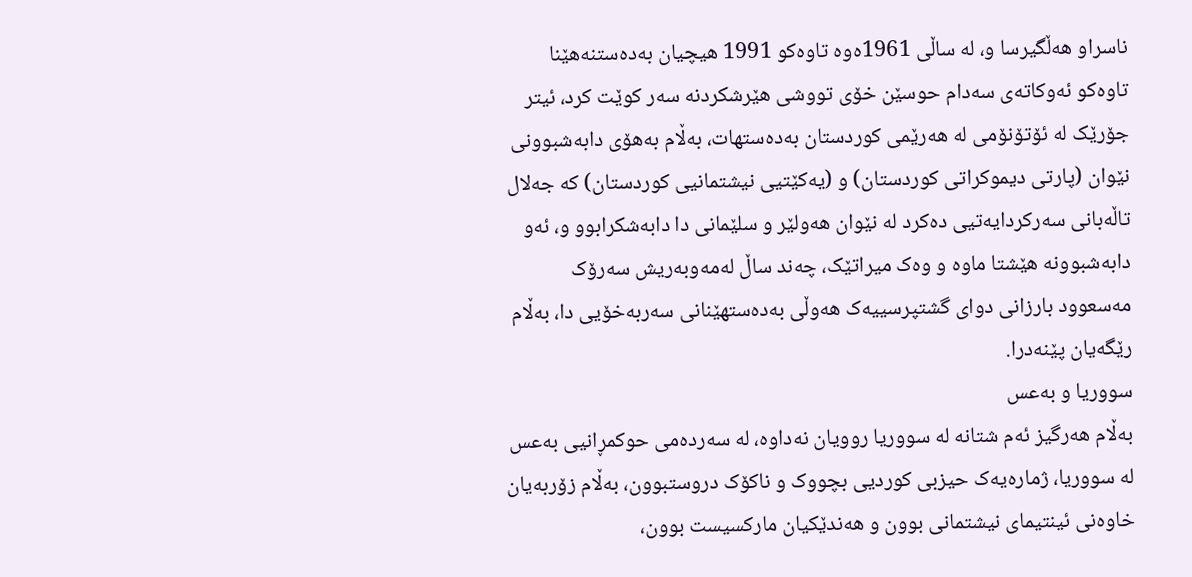ناسراو هەڵگیرسا و، لە ساڵی 1961ەوە تاوەکو 1991 هیچیان بەدەستنەهێنا تاوەکو ئەوکاتەی سەدام حوسێن خۆی تووشی هێرشکردنە سەر کوێت کرد، ئیتر جۆرێک لە ئۆتۆنۆمی لە هەرێمی کوردستان بەدەستهات، بەڵام بەهۆی دابەشبوونی نێوان (پارتی دیموکراتی کوردستان) و (یەکێتیی نیشتمانیی کوردستان) کە جەلال تاڵەبانی سەرکردایەتیی دەکرد لە نێوان هەولێر و سلێمانی دا دابەشکرابوو و، ئەو دابەشبوونە هێشتا ماوە و وەک میراتێک، چەند ساڵ لەمەوبەریش سەرۆک مەسعوود بارزانی دوای گشتپرسییەک هەوڵی بەدەستهێنانی سەربەخۆیی دا، بەڵام رێگەیان پێنەدرا.
سووریا و بەعس
بەڵام هەرگیز ئەم شتانە لە سووریا روویان نەداوە، لە سەردەمی حوکمڕانیی بەعس لە سووریا، ژمارەیەک حیزبی کوردیی بچووک و ناکۆک دروستبوون، بەڵام زۆربەیان خاوەنی ئینتیمای نیشتمانی بوون و هەندێکیان مارکسیست بوون،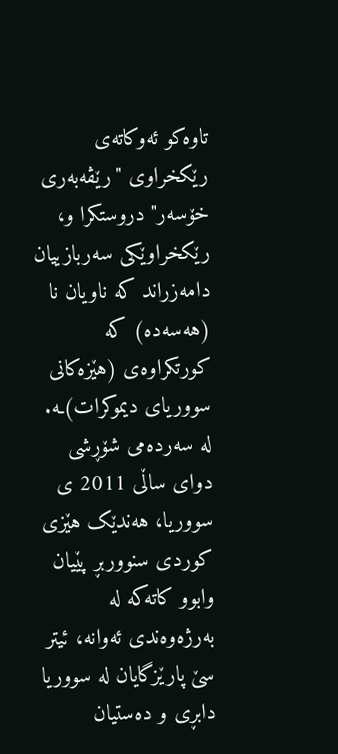تاوەکو ئەوکاتەی رێکخراوی "رێڤەبەری خۆسەر" دروستکرا و، رێکخراوێکی سەربازییان دامەزراند کە ناویان نا (هەسەدە) کە کورتکراوەی (هێزەکانی سووریای دیموکرات)ـە.
لە سەردەمی شۆڕشی دوای ساڵی 2011 ی سووریا، هەندێک هێزی کوردی سنووربڕ پێیان وابوو کاتەکە لە بەرژەوەندی ئەوانە، ئیتر سێ پارێزگایان لە سووریا دابڕی و دەستیان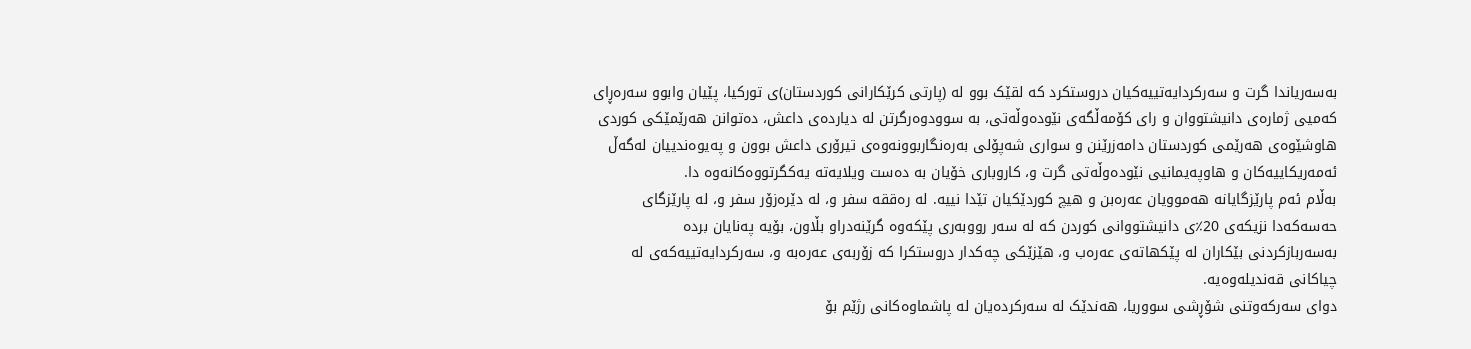بەسەریاندا گرت و سەرکردایەتییەکیان دروستکرد کە لقێک بوو لە (پارتی کرێکارانی کوردستان)ی تورکیا، پێیان وابوو سەرەڕای کەمیی ژمارەی دانیشتووان و رای کۆمەڵگەی نێودەوڵەتی، بە سوودوەرگرتن لە دیاردەی داعش، دەتوانن هەرێمێکی کوردی هاوشێوەی هەرێمی کوردستان دامەزرێنن و سواری شەپۆلی بەرەنگاربوونەوەی تیرۆری داعش بوون و پەیوەندییان لەگەڵ ئەمەریکاییەکان و هاوپەیمانیی نێودەوڵەتی گرت و، کاروباری خۆیان بە دەست ویلایەتە یەکگرتووەکانەوە دا.
بەڵام ئەم پارێزگایانە هەموویان عەرەبن و هیچ کوردێکیان تێدا نییە. لە رەققە سفر و، لە دێرەزۆر سفر و، لە پارێزگای حەسەکەدا نزیکەی 20٪ی دانیشتووانی کوردن کە لە سەر رووبەری پێکەوە گرێنەدراو بڵاون، بۆیە پەنایان بردە بەسەربازکردنی بێکاران لە پێکهاتەی عەرەب و، هێزێکی چەکدار دروستکرا کە زۆربەی عەرەبە و، سەرکردایەتییەکەی لە چیاکانی قەندیلەوەیە.
دوای سەرکەوتنی شۆڕشی سووریا، هەندێک لە سەرکردەیان لە پاشماوەکانی رژێم بۆ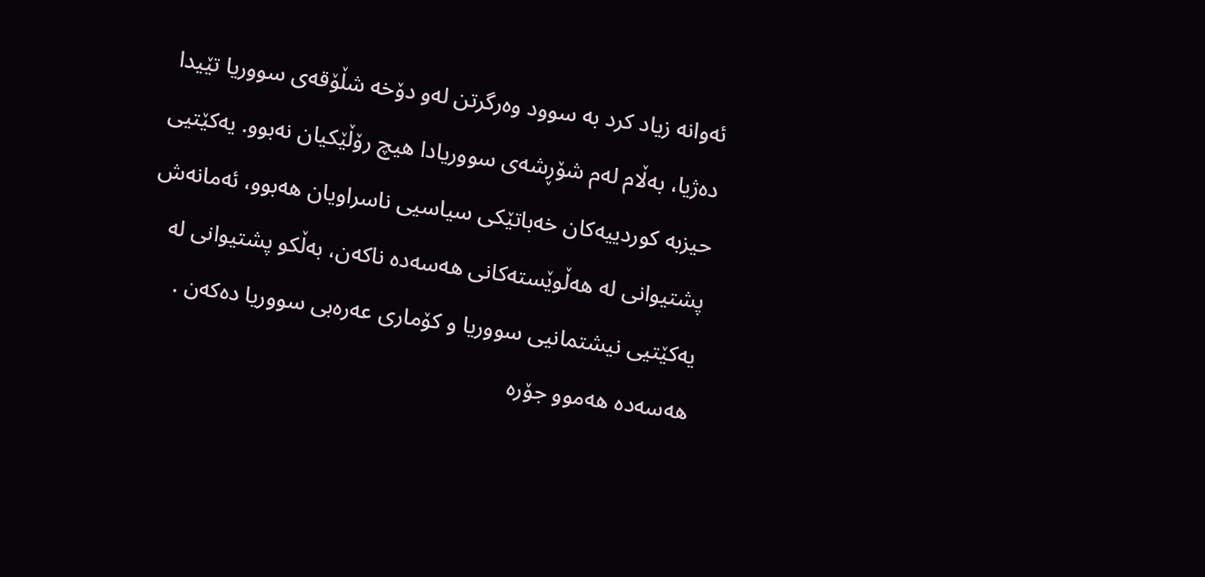ئەوانە زیاد کرد بە سوود وەرگرتن لەو دۆخە شڵۆقەی سووریا تێیدا دەژیا، بەڵام لەم شۆڕشەی سووریادا هیچ رۆڵێکیان نەبوو. یەکێتیی حیزبە کوردییەکان خەباتێکی سیاسیی ناسراویان هەبوو، ئەمانەش پشتیوانی لە هەڵوێستەکانی هەسەدە ناکەن، بەڵکو پشتیوانی لە یەکێتیی نیشتمانیی سووریا و کۆماری عەرەبی سووریا دەکەن . هەسەدە هەموو جۆرە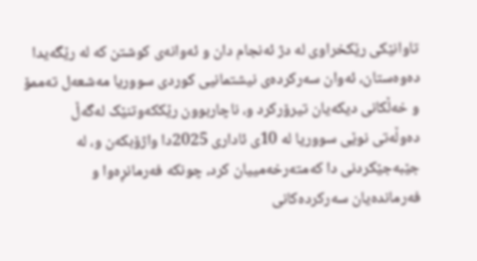تاوانێکی رێکخراوی لە دژ ئەنجام دان و ئەوانەی کوشتن کە لە رێگەیدا دەوەستان، ئەوان سەرکردەی نیشتمانیی کوردی سووریا مەشعەل تەممۆ و خەڵکانی دیکەیان تیرۆرکرد و، ناچاربوون رێککەوتنێک لەگەڵ دەوڵەتی نوێی سووریا لە 10ی ئاداری 2025دا واژۆبکەن و، لە جێبەجێکردنی دا کەمتەرخەمییان کرد، چونکە فەرمانڕەوا و فەرماندەیان سەرکردەکانی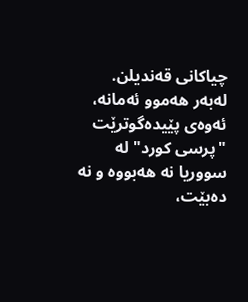چیاکانی قەندیلن.
لەبەر هەموو ئەمانە، ئەوەی پێیدەگوترێت "پرسی کورد" لە سووریا نە هەبووە و نە دەبێت،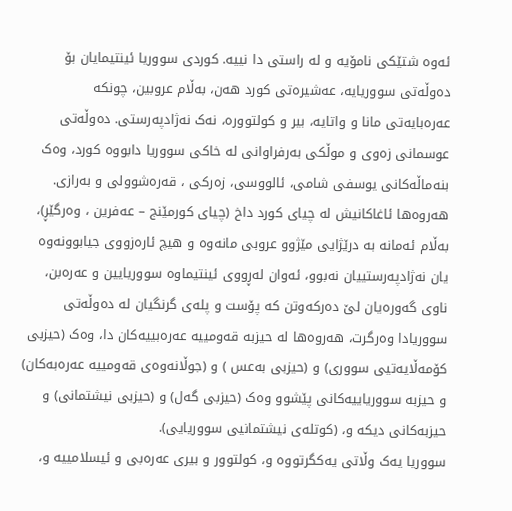ئەوە شتێکی نامۆیە و لە راستی دا نییە. کوردی سووریا ئینتیمایان بۆ دەوڵەتی سووریایە، عەشیرەتی کورد هەن، بەڵام عروبین، چونکە عەرەبایەتی مانا و واتایە، بیر و کولتوورە، نەک نەژادپەرستی. دەوڵەتی عوسمانی زەوی و موڵکی بەرفراوانی لە خاکی سووریا دابووە کورد، وەک بنەماڵەکانی یوسفی شامی، ئالووسی، زەرکی ، قەرەشوولی و بەرازی. هەروەها ئاغاکانیش لە چیای کورد داخ (چیای کورمێنج – عەفرین ، وەرگێڕ)، بەڵام ئەمانە بە درێژایی مێژوو عروبی مانەوە و هیچ ئارەزووی جیابوونەوە یان نەژادپەرستییان نەبوو، ئەوان لەڕووی ئینتیماوە سووریایین و عەرەبن، ناوی گەورەیان لێ دەرکەوتن کە پۆست و پلەی گرنگیان لە دەوڵەتی سووریادا وەرگرت، هەروەها لە حیزبە قەومییە عەرەبییەکان دا، وەک (حیزبی کۆمەڵایەتیی سووری) و (حیزبی بەعس ) و (جوڵانەوەی قەومییە عەرەبەکان) و حیزبە سووریاییەکانی پێشوو وەک (حیزبی گەل) و (حیزبی نیشتمانی) و حیزبەکانی دیکە و، (کوتلەی نیشتمانیی سووریایی).
سووریا یەک وڵاتی یەکگرتووە و، کولتوور و بیری عەرەبی و ئیسلامییە و،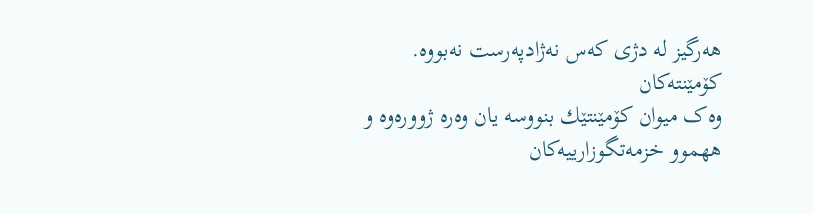هەرگیز لە دژی کەس نەژادپەرست نەبووە.
کۆمێنتەکان
وەک میوان کۆمێنتێك بنووسە یان وەرە ژوورەوە و ههموو خزمەتگوزارییەکان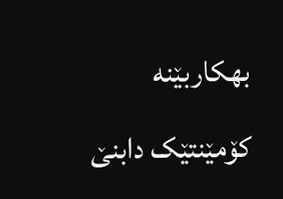بهكاربێنه
کۆمێنتێک دابنێ